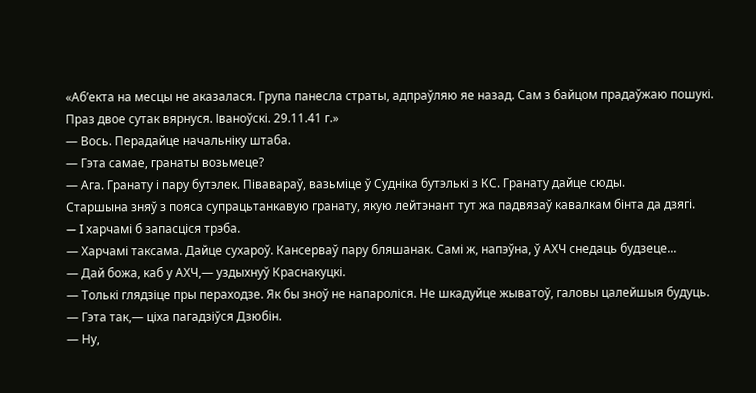«Аб’екта на месцы не аказалася. Група панесла страты, адпраўляю яе назад. Сам з байцом прадаўжаю пошукі. Праз двое сутак вярнуся. Іваноўскі. 29.11.41 г.»
— Вось. Перадайце начальніку штаба.
— Гэта самае, гранаты возьмеце?
— Ага. Гранату і пару бутэлек. Півавараў, вазьміце ў Судніка бутэлькі з КС. Гранату дайце сюды.
Старшына зняў з пояса супрацьтанкавую гранату, якую лейтэнант тут жа падвязаў кавалкам бінта да дзягі.
— I харчамі б запасціся трэба.
— Харчамі таксама. Дайце сухароў. Кансерваў пару бляшанак. Самі ж, напэўна, ў АХЧ снедаць будзеце...
— Дай божа, каб у АХЧ,— уздыхнуў Краснакуцкі.
— Толькі глядзіце пры пераходзе. Як бы зноў не напароліся. Не шкадуйце жыватоў, галовы цалейшыя будуць.
— Гэта так,— ціха пагадзіўся Дзюбін.
— Ну,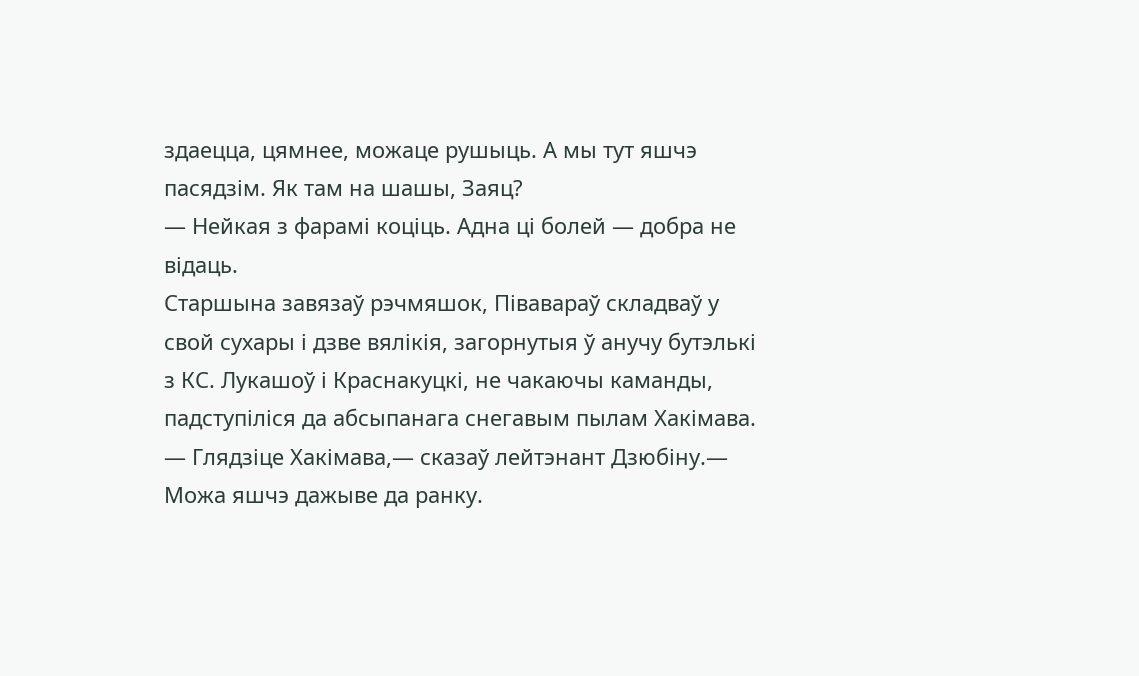здаецца, цямнее, можаце рушыць. А мы тут яшчэ пасядзім. Як там на шашы, Заяц?
— Нейкая з фарамі коціць. Адна ці болей — добра не відаць.
Старшына завязаў рэчмяшок, Півавараў складваў у свой сухары і дзве вялікія, загорнутыя ў анучу бутэлькі з КС. Лукашоў і Краснакуцкі, не чакаючы каманды, падступіліся да абсыпанага снегавым пылам Хакімава.
— Глядзіце Хакімава,— сказаў лейтэнант Дзюбіну.— Можа яшчэ дажыве да ранку.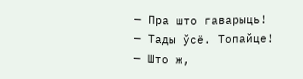— Пра што гаварыць!
— Тады ўсё. Топайце!
— Што ж,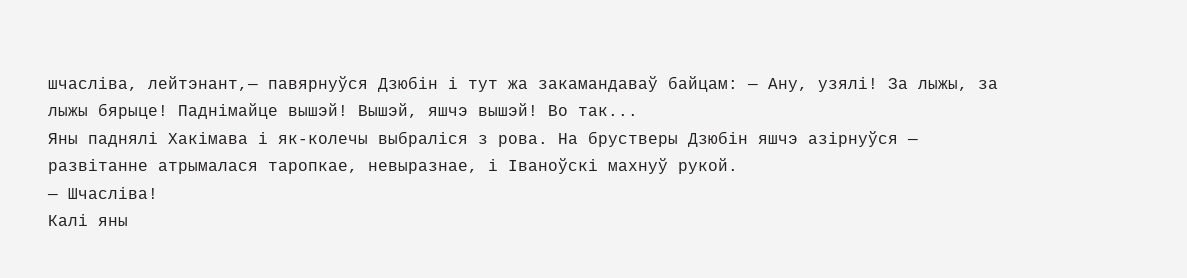шчасліва, лейтэнант,— павярнуўся Дзюбін і тут жа закамандаваў байцам: — Ану, узялі! За лыжы, за лыжы бярыце! Паднімайце вышэй! Вышэй, яшчэ вышэй! Во так...
Яны паднялі Хакімава і як-колечы выбраліся з рова. На брустверы Дзюбін яшчэ азірнуўся — развітанне атрымалася таропкае, невыразнае, і Іваноўскі махнуў рукой.
— Шчасліва!
Калі яны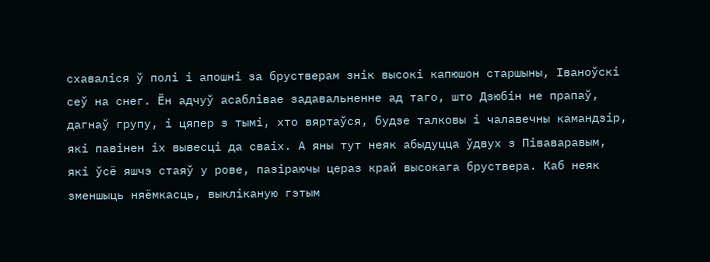схаваліся ў полі і апошні за брустверам знік высокі капюшон старшыны, Іваноўскі сеў на снег. Ён адчуў асаблівае задавальненне ад таго, што Дзюбін не прапаў, дагнаў групу, і цяпер з тымі, хто вяртаўся, будзе талковы і чалавечны камандзір, які павінен іх вывесці да сваіх. А яны тут неяк абыдуцца ўдвух з Піваваравым, які ўсё яшчэ стаяў у рове, пазіраючы цераз край высокага бруствера. Каб неяк зменшыць няёмкасць, выкліканую гэтым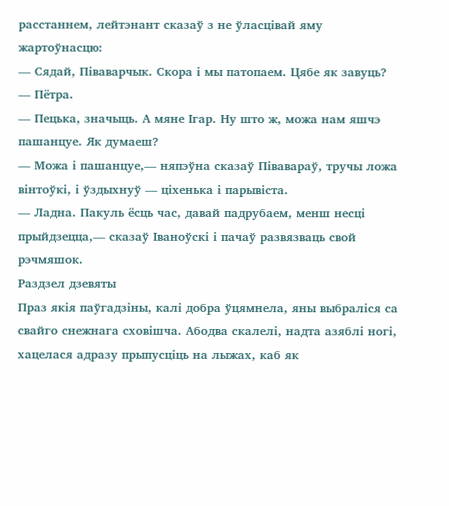расстаннем, лейтэнант сказаў з не ўласцівай яму жартоўнасцю:
— Сядай, Піваварчык. Скора і мы патопаем. Цябе як завуць?
— Пётра.
— Пецька, значыць. А мяне Ігар. Ну што ж, можа нам яшчэ пашанцуе. Як думаеш?
— Можа і пашанцуе,— няпэўна сказаў Півавараў, тручы ложа вінтоўкі, і ўздыхнуў — ціхенька і парывіста.
— Ладна. Пакуль ёсць час, давай падрубаем, менш несці прыйдзецца,— сказаў Іваноўскі і пачаў развязваць свой рэчмяшок.
Раздзел дзевяты
Праз якія паўгадзіны, калі добра ўцямнела, яны выбраліся са свайго снежнага сховішча. Абодва скалелі, надта азяблі ногі, хацелася адразу прыпусціць на лыжах, каб як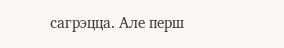сагрэцца. Але перш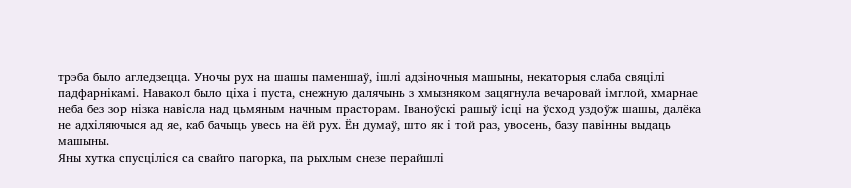трэба было агледзецца. Уночы рух на шашы паменшаў, ішлі адзіночныя машыны, некаторыя слаба свяцілі падфарнікамі. Навакол было ціха і пуста, снежную далячынь з хмызняком зацягнула вечаровай імглой, хмарнае неба без зор нізка навісла над цьмяным начным прасторам. Іваноўскі рашыў ісці на ўсход уздоўж шашы, далёка не адхіляючыся ад яе, каб бачыць увесь на ёй рух. Ён думаў, што як і той раз, увосень, базу павінны выдаць машыны.
Яны хутка спусціліся са свайго пагорка, па рыхлым снезе перайшлі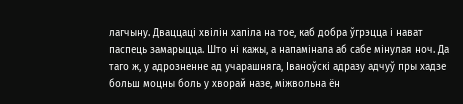лагчыну. Дваццаці хвілін хапіла на тое, каб добра ўгрэцца і нават паспець замарыцца. Што ні кажы, а напамінала аб сабе мінулая ноч. Да таго ж, у адрозненне ад учарашняга, Іваноўскі адразу адчуў пры хадзе больш моцны боль у хворай назе, міжвольна ён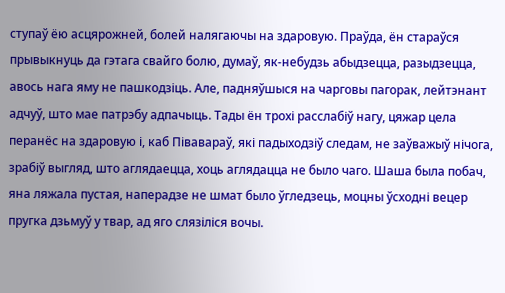ступаў ёю асцярожней, болей налягаючы на здаровую. Праўда, ён стараўся прывыкнуць да гэтага свайго болю, думаў, як-небудзь абыдзецца, разыдзецца, авось нага яму не пашкодзіць. Але, падняўшыся на чарговы пагорак, лейтэнант адчуў, што мае патрэбу адпачыць. Тады ён трохі расслабіў нагу, цяжар цела перанёс на здаровую і, каб Півавараў, які падыходзіў следам, не заўважыў нічога, зрабіў выгляд, што аглядаецца, хоць аглядацца не было чаго. Шаша была побач, яна ляжала пустая, наперадзе не шмат было ўгледзець, моцны ўсходні вецер пругка дзьмуў у твар, ад яго слязіліся вочы.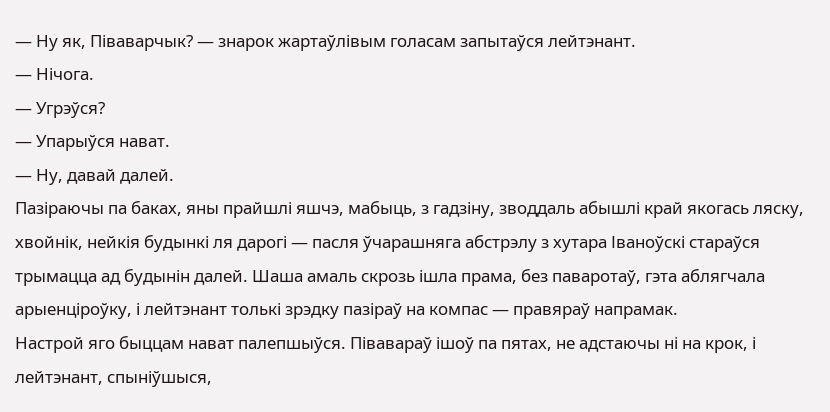— Ну як, Піваварчык? — знарок жартаўлівым голасам запытаўся лейтэнант.
— Нічога.
— Угрэўся?
— Упарыўся нават.
— Ну, давай далей.
Пазіраючы па баках, яны прайшлі яшчэ, мабыць, з гадзіну, зводдаль абышлі край якогась ляску, хвойнік, нейкія будынкі ля дарогі — пасля ўчарашняга абстрэлу з хутара Іваноўскі стараўся трымацца ад будынін далей. Шаша амаль скрозь ішла прама, без паваротаў, гэта аблягчала арыенціроўку, і лейтэнант толькі зрэдку пазіраў на компас — правяраў напрамак.
Настрой яго быццам нават палепшыўся. Півавараў ішоў па пятах, не адстаючы ні на крок, і лейтэнант, спыніўшыся,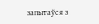запытаўся з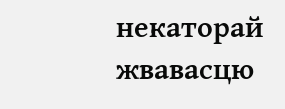некаторай жвавасцю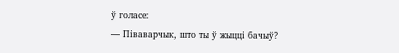ў голасе:
— Піваварчык, што ты ў жыцці бачыў?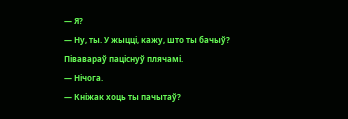— Я?
— Ну, ты. У жыцці, кажу, што ты бачыў?
Півавараў паціснуў плячамі.
— Нічога.
— Кніжак хоць ты пачытаў?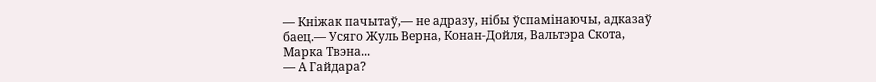— Кніжак пачытаў,— не адразу, нібы ўспамінаючы, адказаў баец.— Усяго Жуль Верна, Конан-Дойля, Вальтэра Скота, Марка Твэна...
— А Гайдара?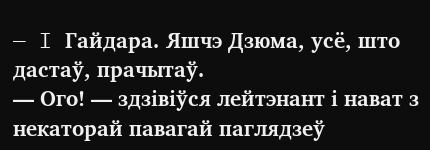— I Гайдара. Яшчэ Дзюма, усё, што дастаў, прачытаў.
— Ого! — здзівіўся лейтэнант і нават з некаторай павагай паглядзеў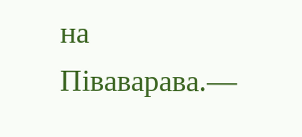на Піваварава.—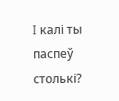I калі ты паспеў столькі?